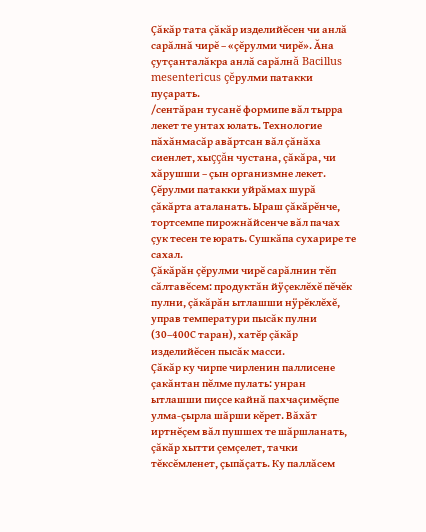Çăкăр тата çăкăр изделийĕсен чи анлă сарăлнă чирĕ – «çĕрулми чирĕ». Ăна çутçанталăкра анлă сарăлнă Bacillus mesentericus çĕрулми патакки пуçарать.
/сентăран тусанĕ формипе вăл тырра лекет те унтах юлать. Технологие пăхăнмасăр авăртсан вăл çăнăха сиенлет, хыççăн чустана, çăкăра, чи хăрушши – çын организмне лекет.
Çĕрулми патакки уйрăмах шурă çăкăрта аталанать. Ыраш çăкăрĕнче, тортсемпе пирожнăйсенче вăл пачах çук тесен те юрать. Сушкăпа сухарире те сахал.
Çăкăрăн çĕрулми чирĕ сарăлнин тĕп сăлтавĕсем: продуктăн йÿçеклĕхĕ пĕчĕк пулни, çăкăрăн ытлашши нÿрĕклĕхĕ, управ температури пысăк пулни (30–400С таран), хатĕр çăкăр изделийĕсен пысăк масси.
Çăкăр ку чирпе чирленин паллисене çакăнтан пĕлме пулать: унран ытлашши пиçсе кайнă пахчаçимĕçпе улма-çырла шăрши кĕрет. Вăхăт иртнĕçем вăл пушшех те шăршланать, çăкăр хытти çемçелет, тачки тĕксĕмленет, çыпăçать. Ку паллăсем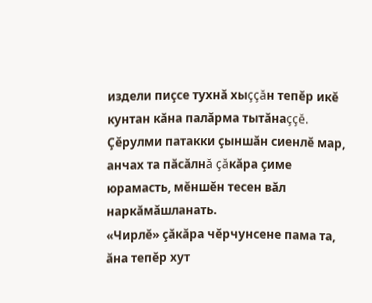издели пиçсе тухнă хыççăн тепĕр икĕ кунтан кăна палăрма тытăнаççĕ.
Çĕрулми патакки çыншăн сиенлĕ мар, анчах та пăсăлнă çăкăра çиме юрамасть, мĕншĕн тесен вăл наркăмăшланать.
«Чирлĕ» çăкăра чĕрчунсене пама та, ăна тепĕр хут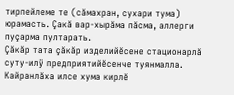тирпейлеме те (сăмахран, сухари тума) юрамасть. Çакă вар-хырăма пăсма, аллерги пуçарма пултарать.
Çăкăр тата çăкăр изделийĕсене стационарлă суту-илÿ предприятийĕсенче туянмалла. Кайранлăха илсе хума кирлĕ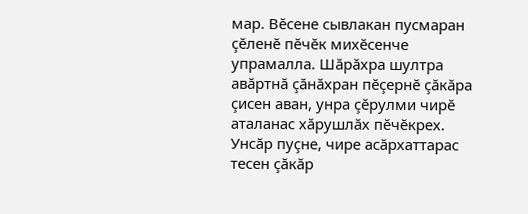мар. Вĕсене сывлакан пусмаран çĕленĕ пĕчĕк михĕсенче упрамалла. Шăрăхра шултра авăртнă çăнăхран пĕçернĕ çăкăра çисен аван, унра çĕрулми чирĕ аталанас хăрушлăх пĕчĕкрех.
Унсăр пуçне, чире асăрхаттарас тесен çăкăр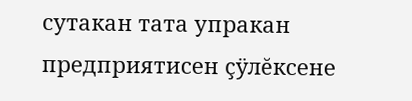сутакан тата упракан предприятисен çÿлĕксене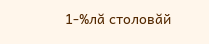1-%лă столовăй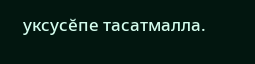уксусĕпе тасатмалла.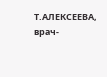Т.АЛЕКСЕЕВА,
врач-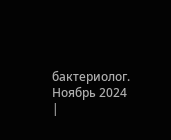бактериолог.
Ноябрь 2024 |